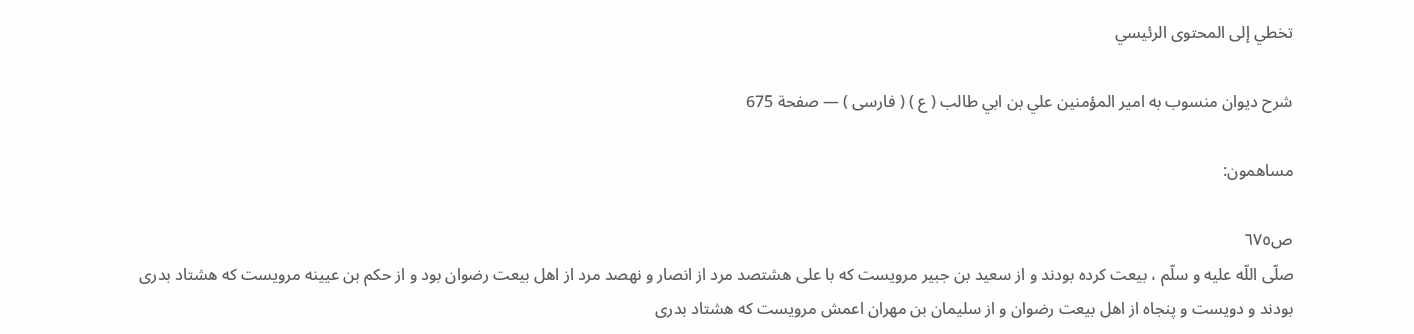تخطي إلى المحتوى الرئيسي

شرح ديوان منسوب به امير المؤمنين علي بن ابي طالب ( ع ) ( فارسى ) — صفحة 675

مساهمون:

ص٦٧٥
صلّى اللّه عليه و سلّم ، بيعت كرده بودند و از سعيد بن جبير مرويست كه با على هشتصد مرد از انصار و نهصد مرد از اهل بيعت رضوان بود و از حكم بن عيينه مرويست كه هشتاد بدرى بودند و دويست و پنجاه از اهل بيعت رضوان و از سليمان بن مهران اعمش مرويست كه هشتاد بدرى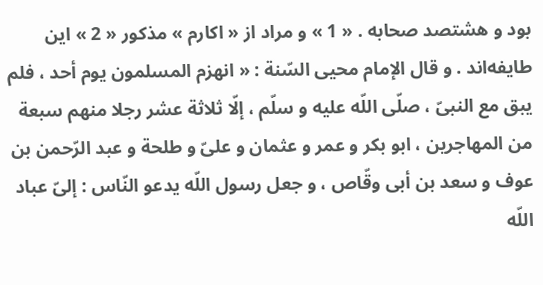بود و هشتصد صحابه . « 1 » و مراد از « اكارم » مذكور « 2 » اين طايفه‌اند . و قال الإمام محيى السّنة : « انهزم المسلمون يوم أحد ، فلم يبق مع النبىّ ، صلّى اللّه عليه و سلّم ، إلّا ثلاثة عشر رجلا منهم سبعة من المهاجرين ، ابو بكر و عمر و عثمان و علىّ و طلحة و عبد الرّحمن بن عوف و سعد بن أبى وقّاص ، و جعل رسول اللّه يدعو النّاس : إلىّ عباد اللّه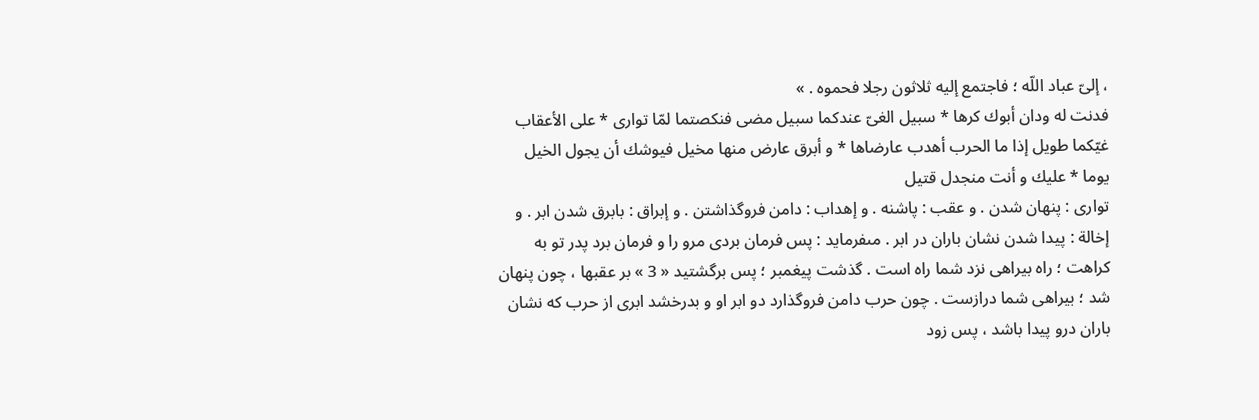، إلىّ عباد اللّه ؛ فاجتمع إليه ثلاثون رجلا فحموه . »
فدنت له ودان أبوك كرها * سبيل الغىّ عندكما سبيل مضى فنكصتما لمّا توارى * على الأعقاب غيّكما طويل إذا ما الحرب أهدب عارضاها * و أبرق عارض منها مخيل فيوشك أن يجول الخيل يوما * عليك و أنت منجدل قتيل
توارى : پنهان شدن . و عقب : پاشنه . و إهداب : دامن فروگذاشتن . و إبراق : بابرق شدن ابر . و إخالة : پيدا شدن نشان باران در ابر . مىفرمايد : پس فرمان بردى مرو را و فرمان برد پدر تو به كراهت ؛ راه بيراهى نزد شما راه است . گذشت پيغمبر ؛ پس برگشتيد « 3 » بر عقبها ، چون پنهان شد ؛ بيراهى شما درازست . چون حرب دامن فروگذارد دو ابر او و بدرخشد ابرى از حرب كه نشان باران درو پيدا باشد ، پس زود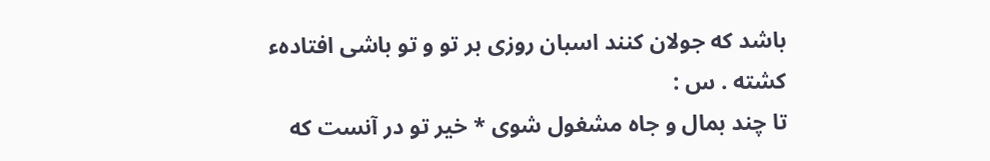باشد كه جولان كنند اسبان روزى بر تو و تو باشى افتادهء كشته . س :
تا چند بمال و جاه مشغول شوى * خير تو در آنست كه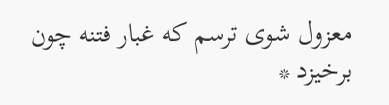معزول شوى ترسم كه غبار فتنه چون برخيزد *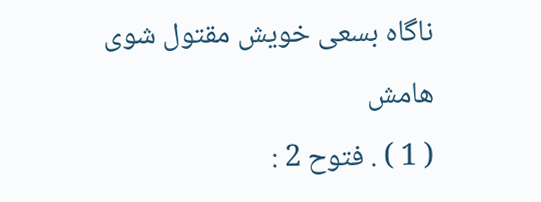ناگاه بسعى خويش مقتول شوى
هامش
( 1 ) . فتوح 2 :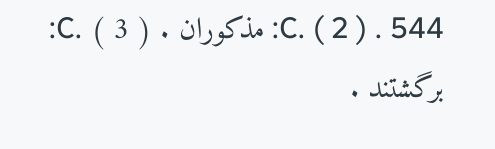544 . ( 2 ) .C: مذكوران . ( 3 ) .C: برگشتند .